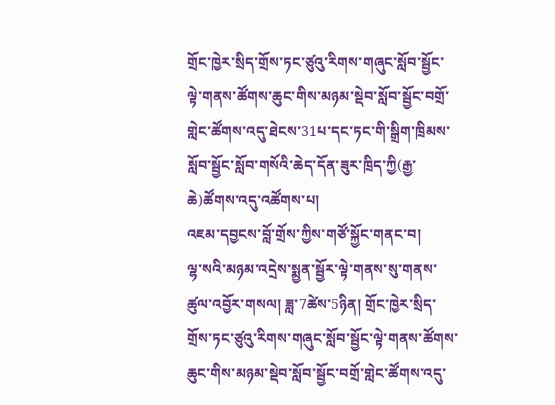གྲོང་ཁྱེར་སྲིད་གྲོས་ཏང་ཙུའུ་རིགས་གཞུང་སློབ་སྦྱོང་ལྟེ་གནས་ཚོགས་ཆུང་གིས་མཉམ་སྡེབ་སློབ་སྦྱོང་བགྲོ་གླེང་ཚོགས་འདུ་ཐེངས་31པ་དང་ཏང་གི་སྒྲིག་ཁྲིམས་སློབ་སྦྱོང་སློབ་གསོའི་ཆེད་དོན་ཟུར་ཁྲིད་ཀྱི(རྒྱ་ཆེ)ཚོགས་འདུ་འཚོགས་པ།
འཇམ་དབྱངས་བློ་གྲོས་ཀྱིས་གཙོ་སྐྱོང་གནང་བ།
ལྷ་སའི་མཉམ་འདྲེས་སྨྱན་སྦྱོར་ལྟེ་གནས་སུ་གནས་ཚུལ་འབྱོར་གསལ། ཟླ་7ཚེས་5ཉིན། གྲོང་ཁྱེར་སྲིད་གྲོས་ཏང་ཙུའུ་རིགས་གཞུང་སློབ་སྦྱོང་ལྟེ་གནས་ཚོགས་ཆུང་གིས་མཉམ་སྡེབ་སློབ་སྦྱོང་བགྲོ་གླེང་ཚོགས་འདུ་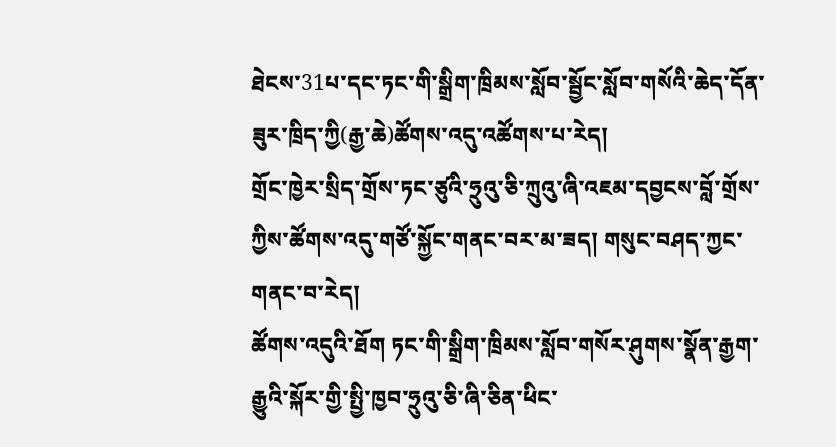ཐེངས་31པ་དང་ཏང་གི་སྒྲིག་ཁྲིམས་སློབ་སྦྱོང་སློབ་གསོའི་ཆེད་དོན་ཟུར་ཁྲིད་ཀྱི(རྒྱ་ཆེ)ཚོགས་འདུ་འཚོགས་པ་རེད།
གྲོང་ཁྱེར་སྲིད་གྲོས་ཏང་ཙུའི་ཧྲུའུ་ཅི་ཀྲུའུ་ཞི་འཇམ་དབྱངས་བློ་གྲོས་ཀྱིས་ཚོགས་འདུ་གཙོ་སྐྱོང་གནང་བར་མ་ཟད། གསུང་བཤད་ཀྱང་གནང་བ་རེད།
ཚོགས་འདུའི་ཐོག ཏང་གི་སྒྲིག་ཁྲིམས་སློབ་གསོར་ཤུགས་སྣོན་རྒྱག་རྒྱུའི་སྐོར་གྱི་སྤྱི་ཁྱབ་ཧྲུའུ་ཅི་ཞི་ཅིན་ཕིང་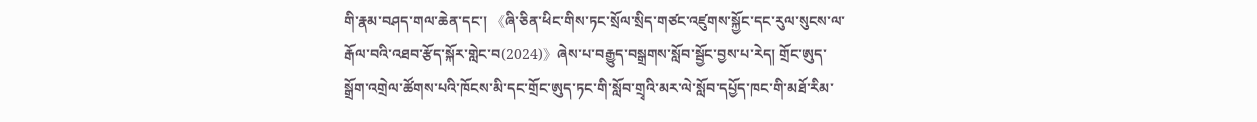གི་རྣམ་བཤད་གལ་ཆེན་དང་། 《ཞི་ཅིན་ཕིང་གིས་ཏང་སྲོལ་སྲིད་གཙང་འཛུགས་སྐྱོང་དང་རུལ་སུངས་ལ་རྒོལ་བའི་འཐབ་རྩོད་སྐོར་གླེང་བ(2024)》ཞེས་པ་བརྒྱུད་བསྒྲགས་སློབ་སྦྱོང་བྱས་པ་རེད། གྲོང་ཨུད་སྒྲོག་འགྲེལ་ཚོགས་པའི་ཁོངས་མི་དང་གྲོང་ཨུད་ཏང་གི་སློབ་གྲྭའི་མར་ལེ་སློབ་དཔྱོད་ཁང་གི་མཐོ་རིམ་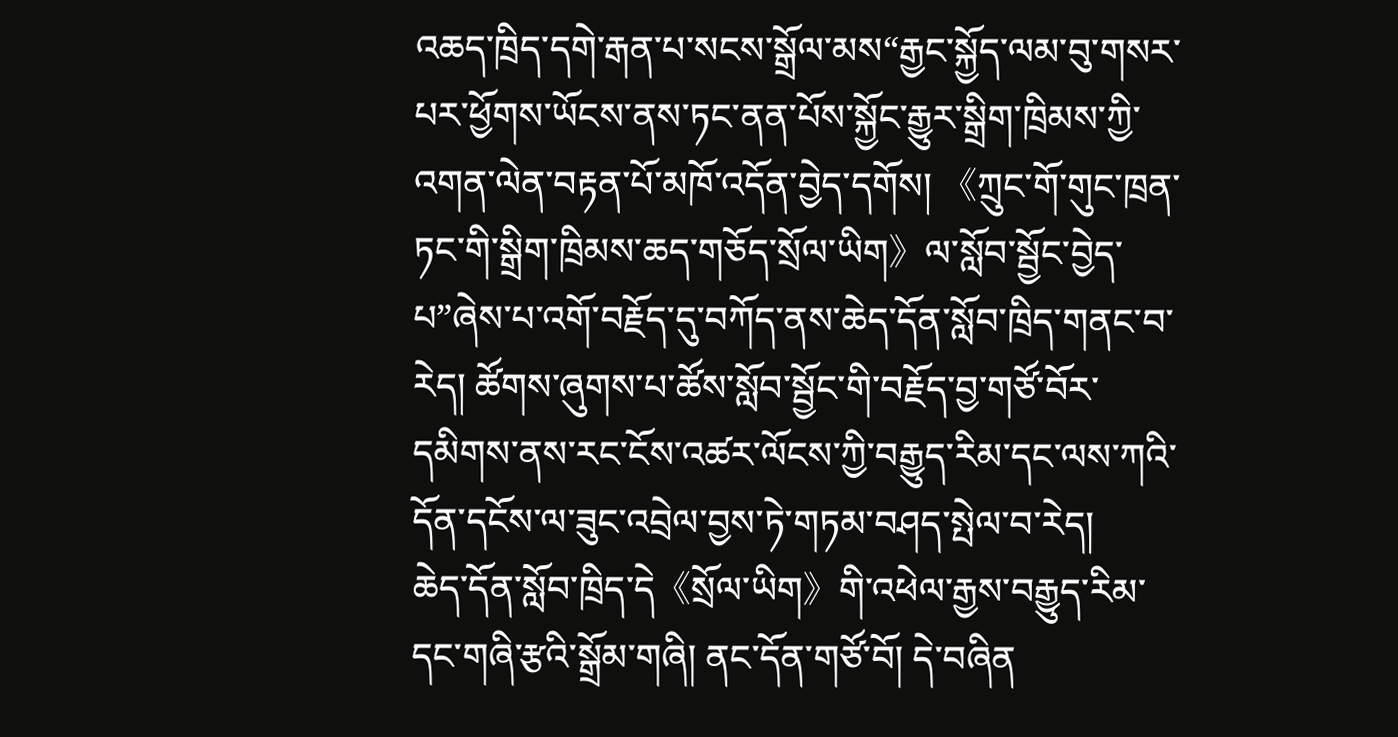འཆད་ཁྲིད་དགེ་རྒན་པ་སངས་སྒྲོལ་མས“རྒྱང་སྐྱོད་ལམ་བུ་གསར་པར་ཕྱོགས་ཡོངས་ནས་ཏང་ནན་པོས་སྐྱོང་རྒྱུར་སྒྲིག་ཁྲིམས་ཀྱི་འགན་ལེན་བརྟན་པོ་མཁོ་འདོན་བྱེད་དགོས། 《ཀྲུང་གོ་གུང་ཁྲན་ཏང་གི་སྒྲིག་ཁྲིམས་ཆད་གཅོད་སྲོལ་ཡིག》ལ་སློབ་སྦྱོང་བྱེད་པ”ཞེས་པ་འགོ་བརྗོད་དུ་བཀོད་ནས་ཆེད་དོན་སློབ་ཁྲིད་གནང་བ་རེད། ཚོགས་ཞུགས་པ་ཚོས་སློབ་སྦྱོང་གི་བརྗོད་བྱ་གཙོ་བོར་དམིགས་ནས་རང་ངོས་འཚར་ལོངས་ཀྱི་བརྒྱུད་རིམ་དང་ལས་ཀའི་དོན་དངོས་ལ་ཟུང་འབྲེལ་བྱས་ཏེ་གཏམ་བཤད་སྤེལ་བ་རེད།
ཆེད་དོན་སློབ་ཁྲིད་དེ《སྲོལ་ཡིག》གི་འཕེལ་རྒྱས་བརྒྱུད་རིམ་དང་གཞི་རྩའི་སྒྲོམ་གཞི། ནང་དོན་གཙོ་བོ། དེ་བཞིན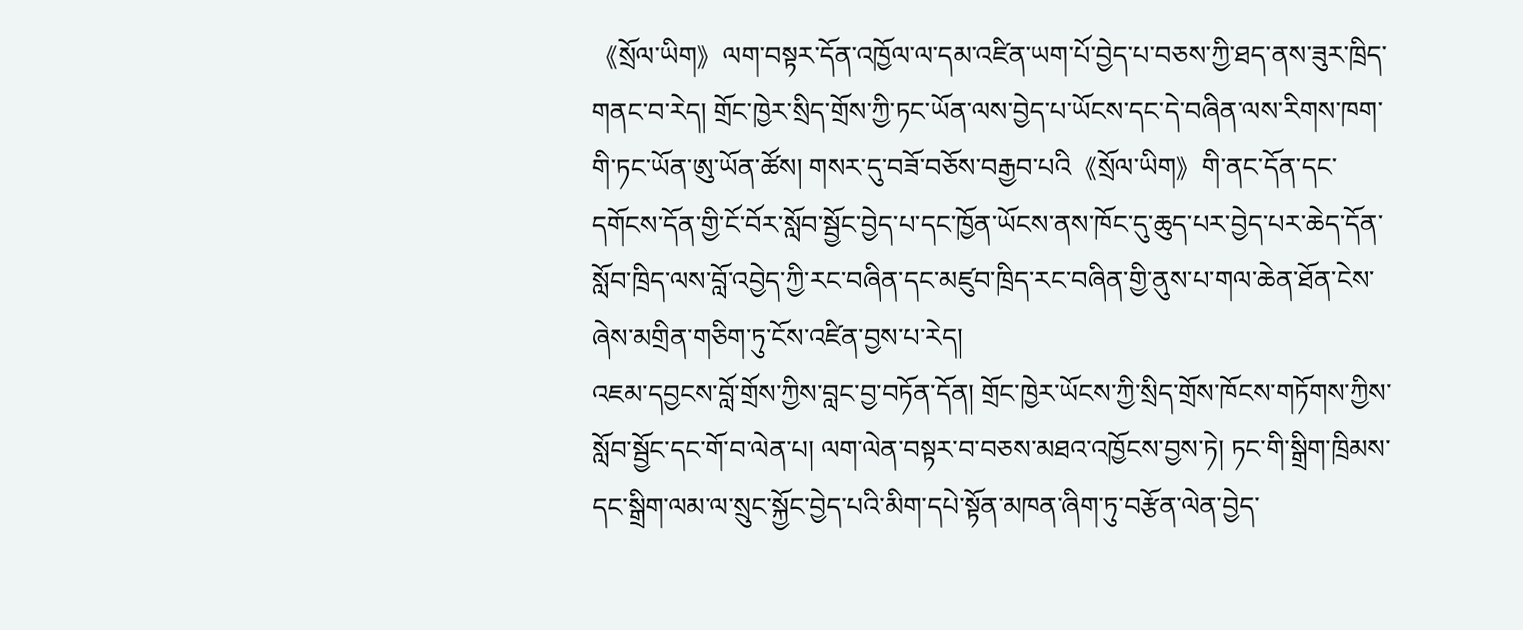《སྲོལ་ཡིག》ལག་བསྟར་དོན་འཁྱོལ་ལ་དམ་འཛིན་ཡག་པོ་བྱེད་པ་བཅས་ཀྱི་ཐད་ནས་ཟུར་ཁྲིད་གནང་བ་རེད། གྲོང་ཁྱེར་སྲིད་གྲོས་ཀྱི་ཏང་ཡོན་ལས་བྱེད་པ་ཡོངས་དང་དེ་བཞིན་ལས་རིགས་ཁག་གི་ཏང་ཡོན་ཨུ་ཡོན་ཚོས། གསར་དུ་བཟོ་བཅོས་བརྒྱབ་པའི《སྲོལ་ཡིག》གི་ནང་དོན་དང་དགོངས་དོན་གྱི་ངོ་བོར་སློབ་སྦྱོང་བྱེད་པ་དང་ཁྱོན་ཡོངས་ནས་ཁོང་དུ་ཆུད་པར་བྱེད་པར་ཆེད་དོན་སློབ་ཁྲིད་ལས་བློ་འབྱེད་ཀྱི་རང་བཞིན་དང་མཛུབ་ཁྲིད་རང་བཞིན་གྱི་ནུས་པ་གལ་ཆེན་ཐོན་ངེས་ཞེས་མགྲིན་གཅིག་ཏུ་ངོས་འཛིན་བྱས་པ་རེད།
འཇམ་དབྱངས་བློ་གྲོས་ཀྱིས་བླང་བྱ་བཏོན་དོན། གྲོང་ཁྱེར་ཡོངས་ཀྱི་སྲིད་གྲོས་ཁོངས་གཏོགས་ཀྱིས་སློབ་སྦྱོང་དང་གོ་བ་ལེན་པ། ལག་ལེན་བསྟར་བ་བཅས་མཐའ་འཁྱོངས་བྱས་ཏེ། ཏང་གི་སྒྲིག་ཁྲིམས་དང་སྒྲིག་ལམ་ལ་སྲུང་སྐྱོང་བྱེད་པའི་མིག་དཔེ་སྟོན་མཁན་ཞིག་ཏུ་བརྩོན་ལེན་བྱེད་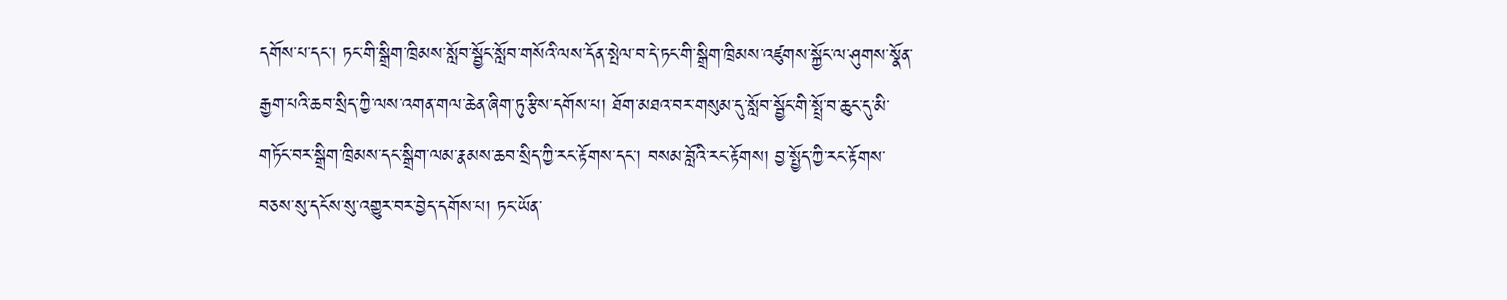དགོས་པ་དང་། ཏང་གི་སྒྲིག་ཁྲིམས་སློབ་སྦྱོང་སློབ་གསོའི་ལས་དོན་སྤེལ་བ་དེ་ཏང་གི་སྒྲིག་ཁྲིམས་འཛུགས་སྐྱོང་ལ་ཤུགས་སྣོན་རྒྱག་པའི་ཆབ་སྲིད་ཀྱི་ལས་འགན་གལ་ཆེན་ཞིག་ཏུ་རྩིས་དགོས་པ། ཐོག་མཐའ་བར་གསུམ་དུ་སློབ་སྦྱོང་གི་སྤྲོ་བ་ཆུང་དུ་མི་གཏོང་བར་སྒྲིག་ཁྲིམས་དང་སྒྲིག་ལམ་རྣམས་ཆབ་སྲིད་ཀྱི་རང་རྟོགས་དང་། བསམ་བློའི་རང་རྟོགས། བྱ་སྤྱོད་ཀྱི་རང་རྟོགས་བཅས་སུ་དངོས་སུ་འགྱུར་བར་བྱེད་དགོས་པ། ཏང་ཡོན་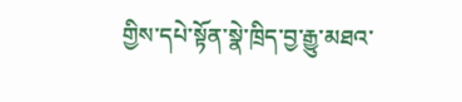གྱིས་དཔེ་སྟོན་སྣེ་ཁྲིད་བྱ་རྒྱུ་མཐའ་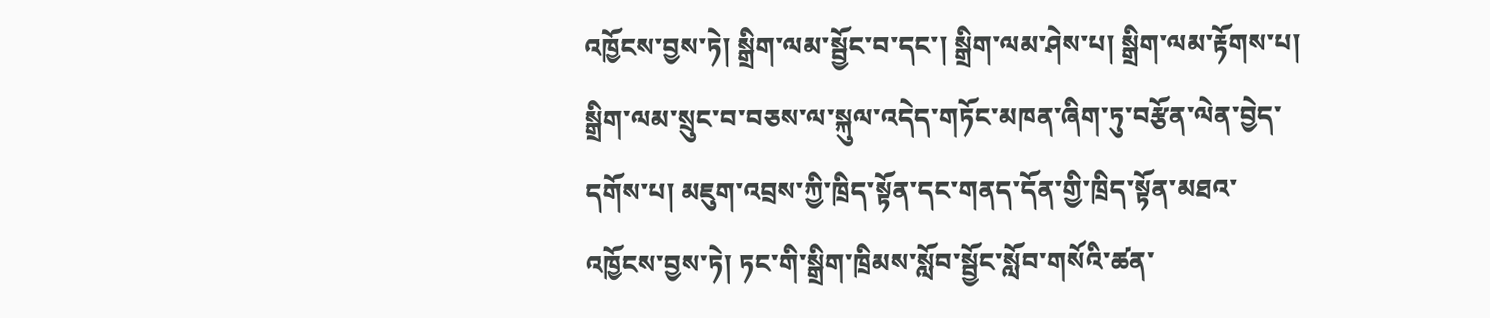འཁྱོངས་བྱས་ཏེ། སྒྲིག་ལམ་སྦྱོང་བ་དང་། སྒྲིག་ལམ་ཤེས་པ། སྒྲིག་ལམ་རྟོགས་པ། སྒྲིག་ལམ་སྲུང་བ་བཅས་ལ་སྐུལ་འདེད་གཏོང་མཁན་ཞིག་ཏུ་བརྩོན་ལེན་བྱེད་དགོས་པ། མཇུག་འབྲས་ཀྱི་ཁྲིད་སྟོན་དང་གནད་དོན་གྱི་ཁྲིད་སྟོན་མཐའ་འཁྱོངས་བྱས་ཏེ། ཏང་གི་སྒྲིག་ཁྲིམས་སློབ་སྦྱོང་སློབ་གསོའི་ཚན་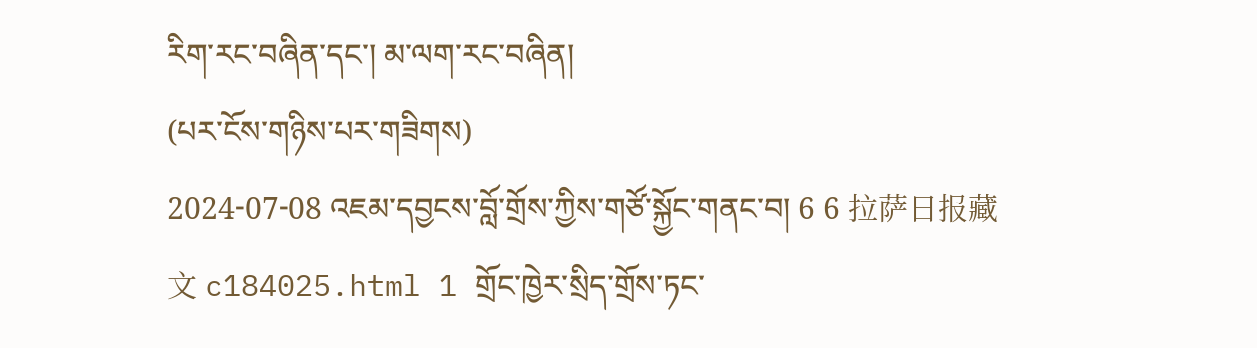རིག་རང་བཞིན་དང་། མ་ལག་རང་བཞིན།
(པར་ངོས་གཉིས་པར་གཟིགས)
2024-07-08 འཇམ་དབྱངས་བློ་གྲོས་ཀྱིས་གཙོ་སྐྱོང་གནང་བ། 6 6 拉萨日报藏文 c184025.html 1 གྲོང་ཁྱེར་སྲིད་གྲོས་ཏང་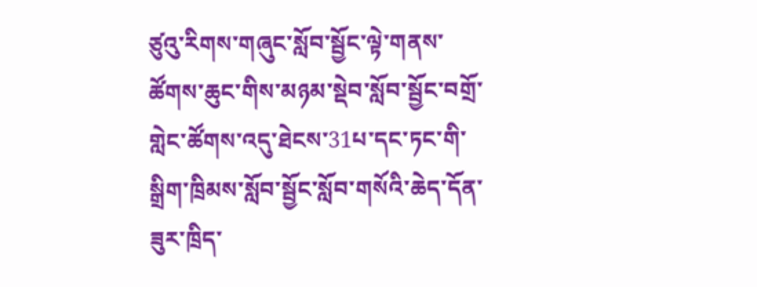ཙུའུ་རིགས་གཞུང་སློབ་སྦྱོང་ལྟེ་གནས་ཚོགས་ཆུང་གིས་མཉམ་སྡེབ་སློབ་སྦྱོང་བགྲོ་གླེང་ཚོགས་འདུ་ཐེངས་31པ་དང་ཏང་གི་སྒྲིག་ཁྲིམས་སློབ་སྦྱོང་སློབ་གསོའི་ཆེད་དོན་ཟུར་ཁྲིད་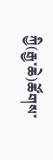ཀྱི(རྒྱ་ཆེ)ཚོགས་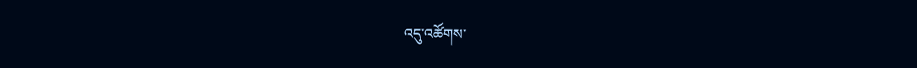འདུ་འཚོགས་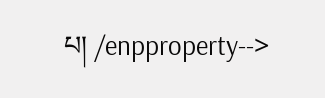པ། /enpproperty-->